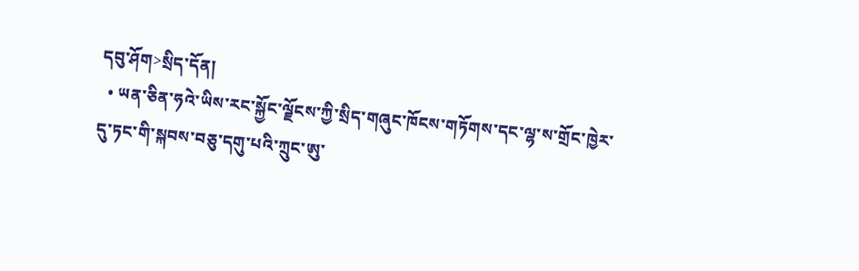དབུ་ཤོག>སྲིད་དོན།
  • ཡན་ཅིན་ཧའེ་ཡིས་རང་སྐྱོང་ལྗོངས་ཀྱི་སྲིད་གཞུང་ཁོངས་གཏོགས་དང་ལྷ་ས་གྲོང་ཁྱེར་དུ་ཏང་གི་སྐབས་བཅུ་དགུ་པའི་ཀྲུང་ཨུ་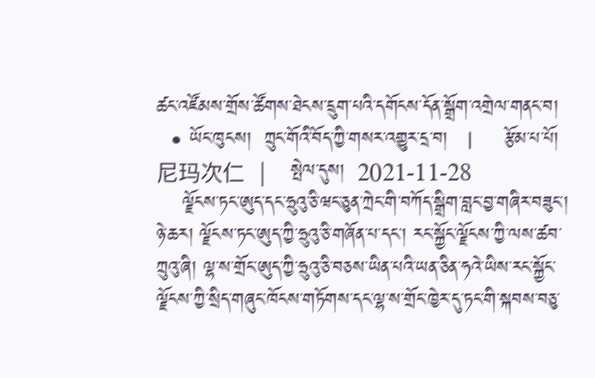ཚང་འཛོམས་གྲོས་ཚོགས་ཐེངས་དྲུག་པའི་དགོངས་དོན་སྒྲོག་འགྲེལ་གནང་བ།
  • ཡོང་ཁུངས།  ཀྲུང་གོའི་བོད་ཀྱི་གསར་འགྱུར་དྲ་བ།   |     རྩོམ་པ་པོ།  尼玛次仁   |     སྤེལ་དུས།  2021-11-28
    ལྗོངས་ཏང་ཨུད་དང་ཧྲུའུ་ཅི་ཝང་ཅུན་ཀྲེང་གི་བཀོད་སྒྲིག་བླང་བྱ་གཞིར་བཟུང་། ཉེ་ཆར། ལྗོངས་ཏང་ཨུད་ཀྱི་ཧྲུའུ་ཅི་གཞོན་པ་དང་། རང་སྐྱོང་ལྗོངས་ཀྱི་ལས་ཚབ་ཀྲུའུ་ཞི། ལྷ་ས་གྲོང་ཨུད་ཀྱི་ཧྲུའུ་ཅི་བཅས་ཡིན་པའི་ཡན་ཅིན་ཧའེ་ཡིས་རང་སྐྱོང་ལྗོངས་ཀྱི་སྲིད་གཞུང་ཁོངས་གཏོགས་དང་ལྷ་ས་གྲོང་ཁྱེར་དུ་ཏང་གི་སྐབས་བཅུ་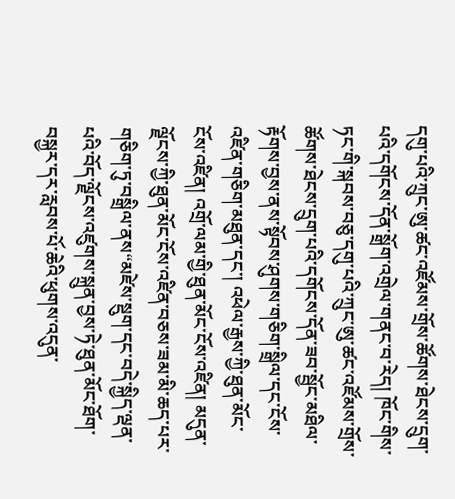དགུ་པའི་ཀྲུང་ཨུ་ཚང་འཛོམས་གྲོས་ཚོགས་ཐེངས་དྲུག་པའི་དགོངས་དོན་སྒྲོག་འགྲེལ་གནང་བ་རེད། ཁོང་གིས་ཏང་གི་སྐབས་བཅུ་དགུ་པའི་ཀྲུང་ཨུ་ཚང་འཛོམས་གྲོས་ཚོགས་ཐེངས་དྲུག་པའི་དགོངས་དོན་ཟབ་སྦྱོང་མཐིལ་རྟོགས་བྱས་ནས་སྟོབས་ཤུགས་གཅིག་སྒྲིལ་དང་ངོས་འཛིན་གཅིག་མཐུན་དང་། འཕེལ་རྒྱས་ཀྱི་ཐུན་མོང་ངོས་འཛིན། འགྲོ་ལམ་གྱི་ཐུན་མོང་ངོས་འཛིན། མདུན་ལྗོངས་ཀྱི་ཐུན་མོང་ངོས་འཛིན་བཅས་ཟམ་མི་ཆད་པར་གཅིག་ཏུ་བསྒྲིལ་ནས“མཛེས་སྡུག་དང་བདེ་སྐྱིད་ལྡན་པའི་བོད་ལྗོངས་འཛུགས་སྐྲུན་བྱས་ཏེ་ཐུན་མོང་ཐོག་བསྐྱར་དར་རླབས་པོ་ཆེའི་ཕུགས་འདུན་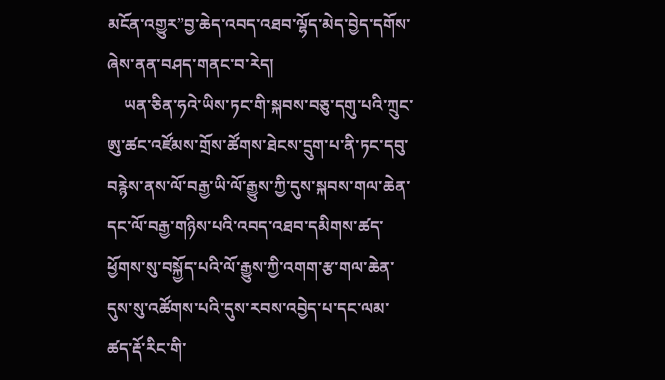མངོན་འགྱུར”བྱ་ཆེད་འབད་འཐབ་ལྷོད་མེད་བྱེད་དགོས་ཞེས་ནན་བཤད་གནང་བ་རེད།
    ཡན་ཅིན་ཧའེ་ཡིས་ཏང་གི་སྐབས་བཅུ་དགུ་པའི་ཀྲུང་ཨུ་ཚང་འཛོམས་གྲོས་ཚོགས་ཐེངས་དྲུག་པ་ནི་ཏང་དབུ་བརྙེས་ནས་ལོ་བརྒྱ་ཡི་ལོ་རྒྱུས་ཀྱི་དུས་སྐབས་གལ་ཆེན་དང་ལོ་བརྒྱ་གཉིས་པའི་འབད་འཐབ་དམིགས་ཚད་ཕྱོགས་སུ་བསྐྱོད་པའི་ལོ་རྒྱུས་ཀྱི་འགག་རྩ་གལ་ཆེན་དུས་སུ་འཚོགས་པའི་དུས་རབས་འབྱེད་པ་དང་ལམ་ཚད་རྡོ་རིང་གི་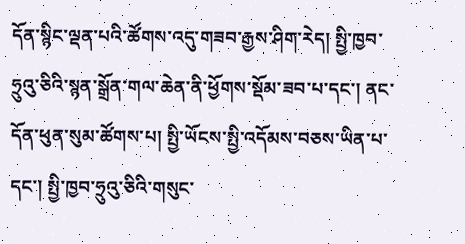དོན་སྙིང་ལྡན་པའི་ཚོགས་འདུ་གཟབ་རྒྱས་ཤིག་རེད། སྤྱི་ཁྱབ་ཧྲུའུ་ཅིའི་སྙན་སྒྲོན་གལ་ཆེན་ནི་ཕྱོགས་སྡོམ་ཟབ་པ་དང་། ནང་དོན་ཕུན་སུམ་ཚོགས་པ། སྤྱི་ཡོངས་སྤྱི་འདོམས་བཅས་ཡིན་པ་དང་། སྤྱི་ཁྱབ་ཧྲུའུ་ཅིའི་གསུང་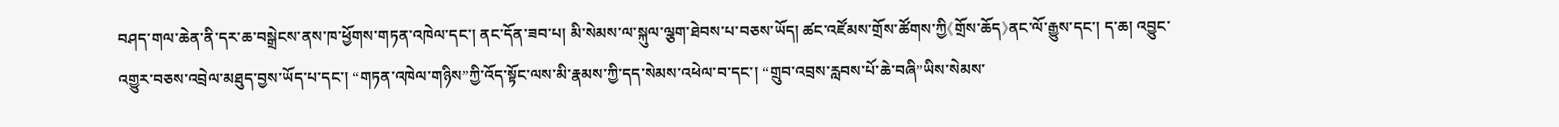བཤད་གལ་ཆེན་ནི་དར་ཆ་བསྒྲེངས་ནས་ཁ་ཕྱོགས་གཏན་འཁེལ་དང་། ནང་དོན་ཟབ་པ། མི་སེམས་ལ་སྐུལ་ལྕག་ཐེབས་པ་བཅས་ཡོད། ཚང་འཛོམས་གྲོས་ཚོགས་ཀྱི《གྲོས་ཆོད》ནང་ལོ་རྒྱུས་དང་། ད་ཆ། འབྱུང་འགྱུར་བཅས་འབྲེལ་མཐུད་བྱས་ཡོད་པ་དང་། “གཏན་འཁེལ་གཉིས”ཀྱི་འོད་སྟོང་ལས་མི་རྣམས་ཀྱི་དད་སེམས་འཕེལ་བ་དང་། “གྲུབ་འབྲས་རླབས་པོ་ཆེ་བཞི”ཡིས་སེམས་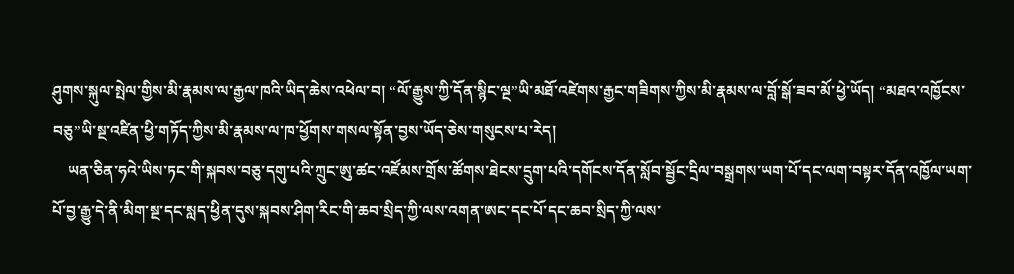ཤུགས་སྐུལ་སྤེལ་གྱིས་མི་རྣམས་ལ་རྒྱལ་ཁའི་ཡིད་ཆེས་འཕེལ་བ། “ལོ་རྒྱུས་ཀྱི་དོན་སྙིང་ལྔ”ཡི་མཐོ་འཛེགས་རྒྱང་གཟིགས་ཀྱིས་མི་རྣམས་ལ་བློ་སྒོ་ཟབ་མོ་ཕྱེ་ཡོད། “མཐའ་འཁྱོངས་བཅུ”ཡི་སྔ་འཛིན་ཕྱི་གཏོད་ཀྱིས་མི་རྣམས་ལ་ཁ་ཕྱོགས་གསལ་སྟོན་བྱས་ཡོད་ཅེས་གསུངས་པ་རེད།
    ཡན་ཅིན་ཧའེ་ཡིས་ཏང་གི་སྐབས་བཅུ་དགུ་པའི་ཀྲུང་ཨུ་ཚང་འཛོམས་གྲོས་ཚོགས་ཐེངས་དྲུག་པའི་དགོངས་དོན་སློབ་སྦྱོང་དྲིལ་བསྒྲགས་ཡག་པོ་དང་ལག་བསྟར་དོན་འཁྱོལ་ཡག་པོ་བྱ་རྒྱུ་དེ་ནི་མིག་སྔ་དང་སླད་ཕྱིན་དུས་སྐབས་ཤིག་རིང་གི་ཆབ་སྲིད་ཀྱི་ལས་འགན་ཨང་དང་པོ་དང་ཆབ་སྲིད་ཀྱི་ལས་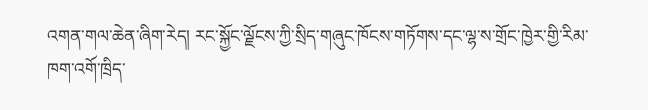འགན་གལ་ཆེན་ཞིག་རེད། རང་སྐྱོང་ལྗོངས་ཀྱི་སྲིད་གཞུང་ཁོངས་གཏོགས་དང་ལྷ་ས་གྲོང་ཁྱེར་གྱི་རིམ་ཁག་འགོ་ཁྲིད་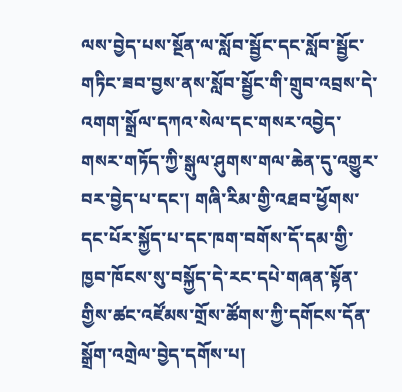ལས་བྱེད་པས་སྔོན་ལ་སློབ་སྦྱོང་དང་སློབ་སྦྱོང་གཏིང་ཟབ་བྱས་ནས་སློབ་སྦྱོང་གི་གྲུབ་འབྲས་དེ་འགག་སྒྲོལ་དཀའ་སེལ་དང་གསར་འབྱེད་གསར་གཏོད་ཀྱི་སྒུལ་ཤུགས་གལ་ཆེན་དུ་འགྱུར་བར་བྱེད་པ་དང་། གཞི་རིམ་གྱི་འཐབ་ཕྱོགས་དང་པོར་སྐྱོད་པ་དང་ཁག་བགོས་དོ་དམ་གྱི་ཁྱབ་ཁོངས་སུ་བསྐྱོད་དེ་རང་དཔེ་གཞན་སྟོན་གྱིས་ཚང་འཛོམས་གྲོས་ཚོགས་ཀྱི་དགོངས་དོན་སྒྲོག་འགྲེལ་བྱེད་དགོས་པ།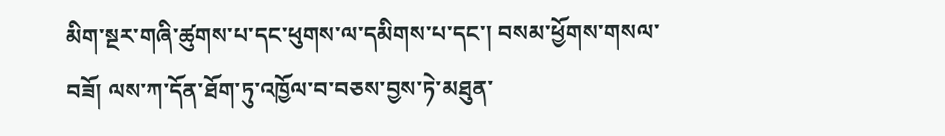མིག་སྔར་གཞི་ཚུགས་པ་དང་ཕུགས་ལ་དམིགས་པ་དང་། བསམ་ཕྱོགས་གསལ་བཟོ། ལས་ཀ་དོན་ཐོག་ཏུ་འཁྱོལ་བ་བཅས་བྱས་ཏེ་མཐུན་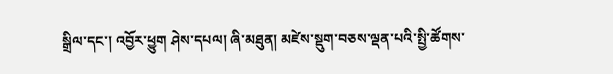སྒྲིལ་དང་། འབྱོར་ཕྱུག ཤེས་དཔལ། ཞི་མཐུན། མཛེས་སྡུག་བཅས་ལྡན་པའི་སྤྱི་ཚོགས་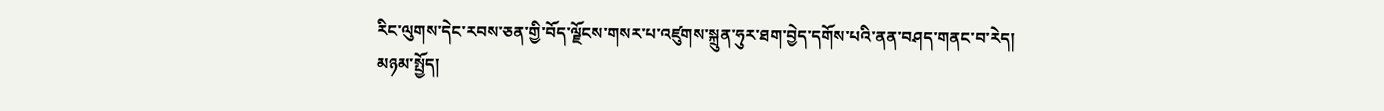རིང་ལུགས་དེང་རབས་ཅན་གྱི་བོད་ལྗོངས་གསར་པ་འཛུགས་སྐྲུན་ཧུར་ཐག་བྱེད་དགོས་པའི་ནན་བཤད་གནང་བ་རེད།
མཉམ་སྤྱོད།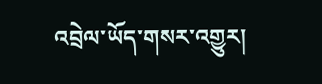འབྲེལ་ཡོད་གསར་འགྱུར།